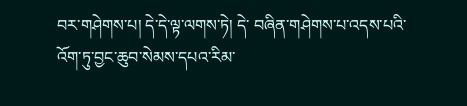བར་གཤེགས་པ། དེ་དེ་ལྟ་ལགས་ཏེ། དེ་ བཞིན་གཤེགས་པ་འདས་པའི་འོག་ཏུ་བྱང་ཆུབ་སེམས་དཔའ་རིམ་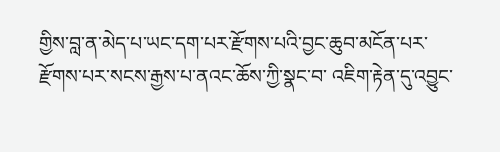གྱིས་བླ་ན་མེད་པ་ཡང་དག་པར་རྫོགས་པའི་བྱང་ཆུབ་མངོན་པར་རྫོགས་པར་སངས་རྒྱས་པ་ནའང་ཆོས་ཀྱི་སྣང་བ་ འཇིག་རྟེན་དུ་འབྱུང་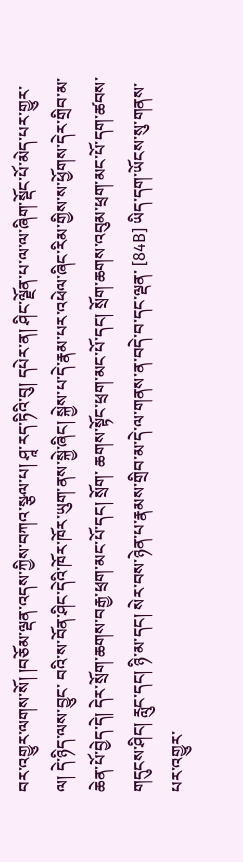བར་འགྱུར་ལགས་སོ། །བཅོམ་ལྡན་འདས་ཀྱིས་བཀའ་སྩལ་པ། ཤཱ་རད་ཏིའི་བུ། དཔེར་ན། ཤིང་ལྗོན་པ་ལ་ལ་ཞིག་སྡོང་པོ་མེད་པར་གྱུར་ལ། དེ་ཉིད་ལས་བྱུང་ བའི་ས་བོན་ཤིང་དེའི་ཁོར་ཁོར་ཡུག་ནས་སྐྱེ་ཞིང། སྐྱེས་པ་དེ་རྣམ་པར་འཕེལ་ཞིང་རིམ་གྱིས་ས་ཕྱོགས་དེར་གྲིབ་མ་ཆེན་པོ་བྱེད་དེ། དེར་སྲོག་ཆགས་བརྒྱ་ཕྲག་མང་པོ་དང། སྲོག་ ཆགས་སྟོང་ཕྲག་མང་པོ་དང། སྲོག་ཆགས་འབུམ་ཕྲག་མང་པོ་དག་ཚབས་གདུངས་ཤིང། རླུང་དང། ཉི་མ་དང། སེར་བས་ཉེན་པ་རྣམས་གྲིབ་མ་དེ་ལ་གནས་ན་བདེ་བ་དང་ལྡན་ [84B] ཡིད་དག་ཡོངས་སུ་གནས་པར་འགྱུར་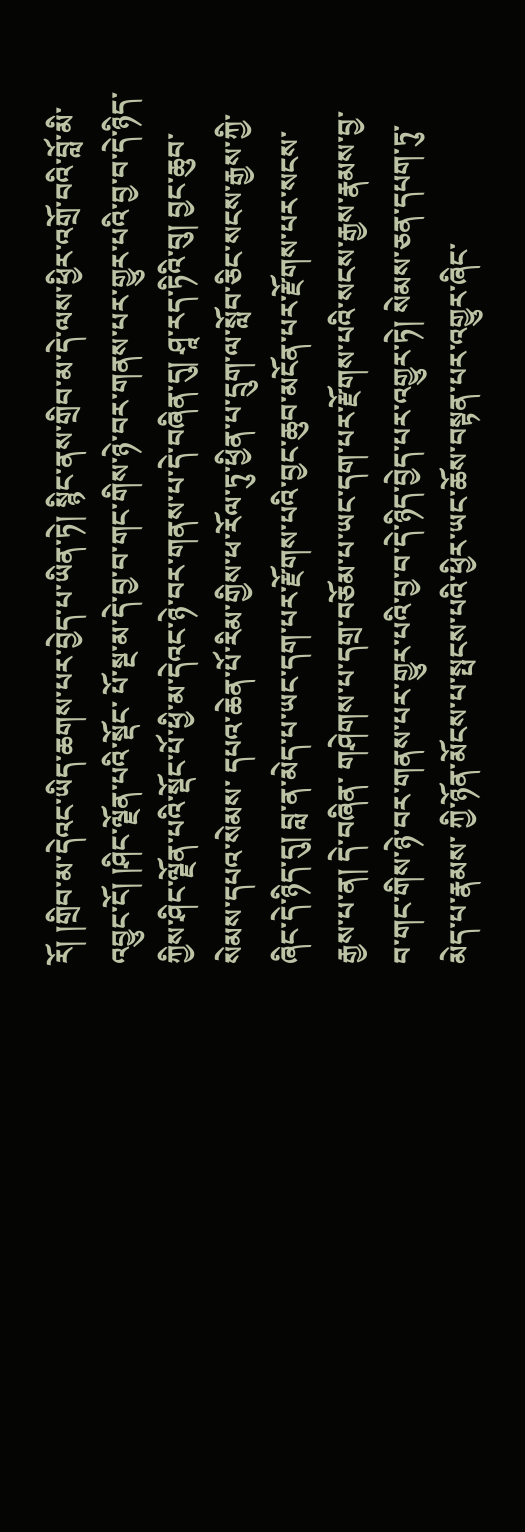རོ། །གྲིབ་མ་དེའང་ཡིད་ཆགས་པར་བྱེད་པ་ཡིན་ཏེ། སྙིང་ནས་གྲིབ་མ་དེ་ལས་ཕྱིར་འགྲོ་བའི་བློ་མི་འབྱུང་ངོ། །ཤིང་ལྗོན་པའི་སྡོང་ པོ་སྔ་མ་དེ་བྱ་བ་གང་གིས་ཉེ་བར་གནས་པར་གྱུར་པའི་བྱ་བ་དེ་ཉིད་ཀྱིས་ཤིང་ལྗོན་པའི་སྡོང་པོ་ཕྱི་མ་དེའང་ཉེ་བར་གནས་པ་དེ་བཞིན་དུ། ཤཱ་རད་ཏིའི་བུ། བྱང་ཆུབ་སེམས་དཔའ་སེམས་ དཔའ་ཆེན་པོ་རིམ་གྱིས་ཕ་རོལ་ཏུ་ཕྱིན་པ་དྲུག་ལ་སློབ་ཅིང་སངས་རྒྱས་ཀྱི་ཞིང་དེ་ཉིད་དུ། བླ་ན་མེད་པ་ཡང་དག་པར་རྫོགས་པའི་བྱང་ཆུབ་མངོན་པར་རྫོགས་པར་སངས་རྒྱས་པ་ན། དེ་བཞིན་ གཤེགས་པ་དགྲ་བཅོམ་པ་ཡང་དག་པར་རྫོགས་པའི་སངས་རྒྱས་རྣམས་བྱ་བ་གང་གིས་ཉེ་བར་གནས་པར་གྱུར་པའི་བྱ་བ་དེ་ཉིད་བྱེད་པར་འགྱུར་ཏེ། སེམས་ཅན་དཔག་ཏུ་མེད་པ་རྣམས་ ཀྱི་ཉོན་མོངས་པ་སྤངས་པའི་ཕྱིར་ཡང་ཆོས་བསྟན་པར་འགྱུར་ཞིང་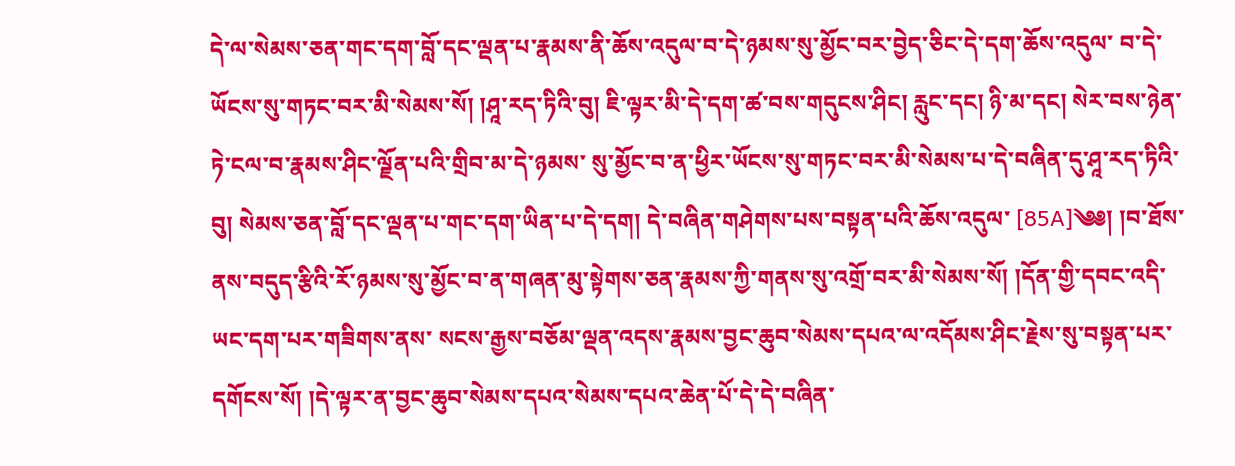དེ་ལ་སེམས་ཅན་གང་དག་བློ་དང་ལྡན་པ་རྣམས་ནི་ཆོས་འདུལ་བ་དེ་ཉམས་སུ་མྱོང་བར་བྱེད་ཅིང་དེ་དག་ཆོས་འདུལ་ བ་དེ་ཡོངས་སུ་གཏང་བར་མི་སེམས་སོ། །ཤཱ་རད་ཏིའི་བུ། ཇི་ལྟར་མི་དེ་དག་ཚ་བས་གདུངས་ཤིང། རླུང་དང། ཉི་མ་དང། སེར་བས་ཉེན་ཏེ་ངལ་བ་རྣམས་ཤིང་ལྗོན་པའི་གྲིབ་མ་དེ་ཉམས་ སུ་མྱོང་བ་ན་ཕྱིར་ཡོངས་སུ་གཏང་བར་མི་སེམས་པ་དེ་བཞིན་དུ་ཤཱ་རད་ཏིའི་བུ། སེམས་ཅན་བློ་དང་ལྡན་པ་གང་དག་ཡིན་པ་དེ་དག། དེ་བཞིན་གཤེགས་པས་བསྟན་པའི་ཆོས་འདུལ་ [85A]༄༅། །བ་ཐོས་ནས་བདུད་རྩིའི་རོ་ཉམས་སུ་མྱོང་བ་ན་གཞན་མུ་སྟེགས་ཅན་རྣམས་ཀྱི་གནས་སུ་འགྲོ་བར་མི་སེམས་སོ། །དོན་གྱི་དབང་འདི་ཡང་དག་པར་གཟིགས་ནས་ སངས་རྒྱས་བཅོམ་ལྡན་འདས་རྣམས་བྱང་ཆུབ་སེམས་དཔའ་ལ་འདོམས་ཤིང་རྗེས་སུ་བསྟན་པར་དགོངས་སོ། །དེ་ལྟར་ན་བྱང་ཆུབ་སེམས་དཔའ་སེམས་དཔའ་ཆེན་པོ་དེ་དེ་བཞིན་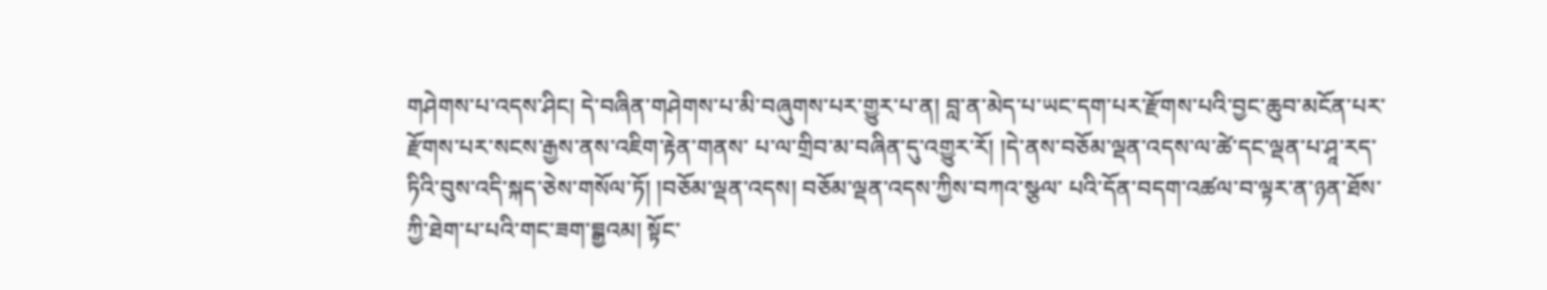གཤེགས་པ་འདས་ཤིང། དེ་བཞིན་གཤེགས་པ་མི་བཞུགས་པར་གྱུར་པ་ན། བླ་ན་མེད་པ་ཡང་དག་པར་རྫོགས་པའི་བྱང་ཆུབ་མངོན་པར་རྫོགས་པར་སངས་རྒྱས་ནས་འཇིག་རྟེན་གནས་ པ་ལ་གྲིབ་མ་བཞིན་དུ་འགྱུར་རོ། །དེ་ནས་བཅོམ་ལྡན་འདས་ལ་ཚེ་དང་ལྡན་པ་ཤཱ་རད་ཏིའི་བུས་འདི་སྐད་ཅེས་གསོལ་ཏོ། །བཅོམ་ལྡན་འདས། བཅོམ་ལྡན་འདས་ཀྱིས་བཀའ་སྩལ་ པའི་དོན་བདག་འཚལ་བ་ལྟར་ན་ཉན་ཐོས་ཀྱི་ཐེག་པ་པའི་གང་ཟག་བྲྒྱའམ། སྟོང་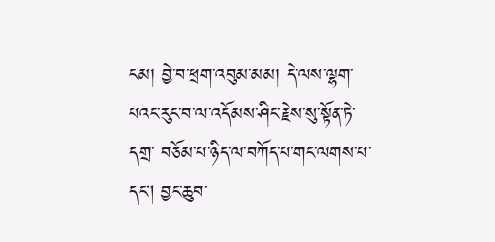ངམ། བྱེ་བ་ཕྲག་འབུམ་མམ། དེ་ལས་ལྷག་པའང་རུང་བ་ལ་འདོམས་ཤིང་རྗེས་སུ་སྟོན་ཏེ་དགྲ་ བཅོམ་པ་ཉིད་ལ་བཀོད་པ་གང་ལགས་པ་དང། བྱང་ཆུབ་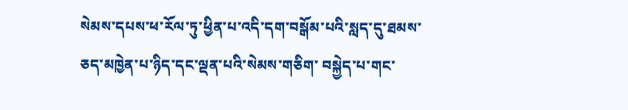སེམས་དཔས་ཕ་རོལ་ཏུ་ཕྱིན་པ་འདི་དག་བསྒོམ་པའི་སླད་དུ་ཐམས་ཅད་མཁྱེན་པ་ཉིད་དང་ལྡན་པའི་སེམས་གཅིག་ བསྐྱེད་པ་གང་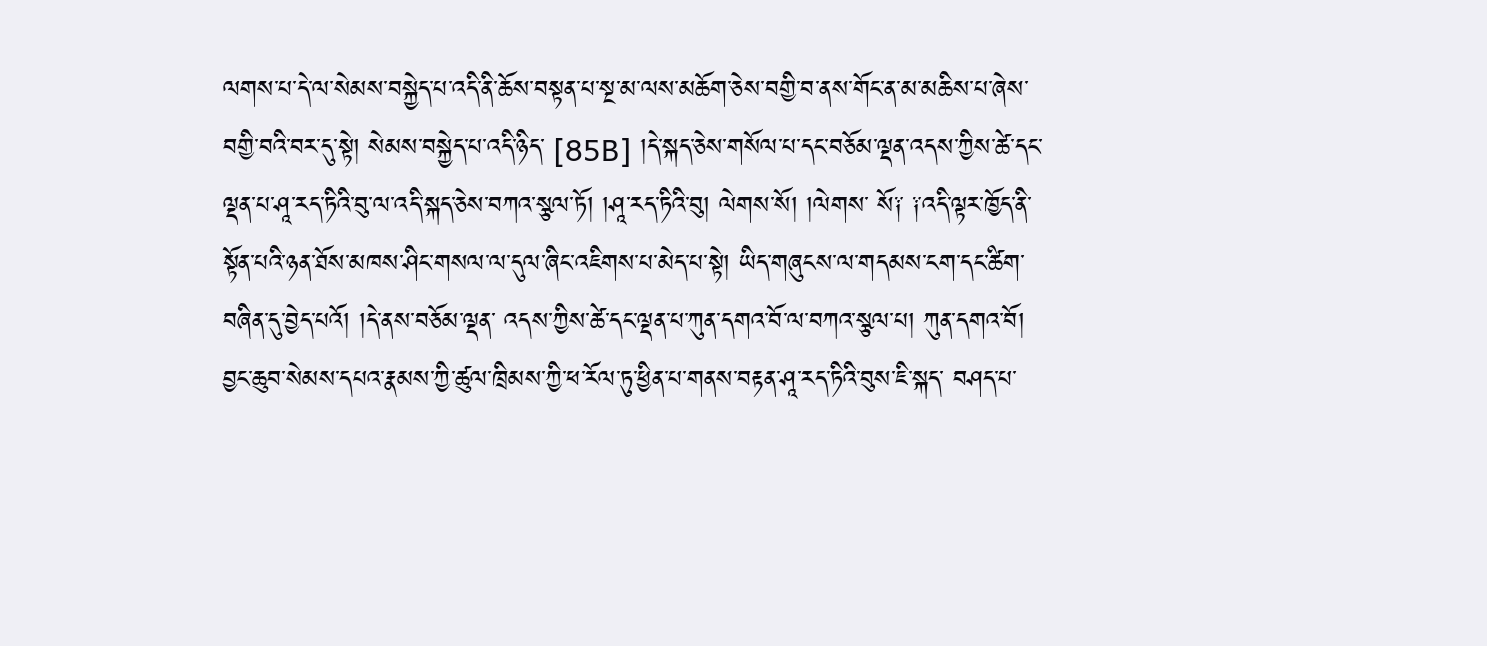ལགས་པ་དེ་ལ་སེམས་བསྐྱེད་པ་འདི་ནི་ཆོས་བསྟན་པ་སྔ་མ་ལས་མཆོག་ཅེས་བགྱི་བ་ནས་གོང་ན་མ་མཆིས་པ་ཞེས་བགྱི་བའི་བར་དུ་སྟེ། སེམས་བསྐྱེད་པ་འདི་ཉིད་ [85B] །དེ་སྐད་ཅེས་གསོལ་པ་དང་བཅོམ་ལྡན་འདས་ཀྱིས་ཚེ་དང་ལྡན་པ་ཤཱ་རད་ཏིའི་བུ་ལ་འདི་སྐད་ཅེས་བཀའ་སྩལ་ཏོ། །ཤཱ་རད་ཏིའི་བུ། ལེགས་སོ། །ལེགས་ སོ༑ ༑འདི་ལྟར་ཁྱོད་ནི་སྟོན་པའི་ཉན་ཐོས་མཁས་ཤིང་གསལ་ལ་དུལ་ཞིང་འཇིགས་པ་མེད་པ་སྟེ། ཡིད་གཞུངས་ལ་གདམས་ངག་དང་ཚིག་བཞིན་དུ་བྱེད་པའོ། །དེ་ནས་བཅོམ་ལྡན་ འདས་ཀྱིས་ཚེ་དང་ལྡན་པ་ཀུན་དགའ་བོ་ལ་བཀའ་སྩལ་པ། ཀུན་དགའ་བོ། བྱང་ཆུབ་སེམས་དཔའ་རྣམས་ཀྱི་ཚུལ་ཁྲིམས་ཀྱི་ཕ་རོལ་ཏུ་ཕྱིན་པ་གནས་བརྟན་ཤཱ་རད་ཏིའི་བུས་ཇི་སྐད་ བཤད་པ་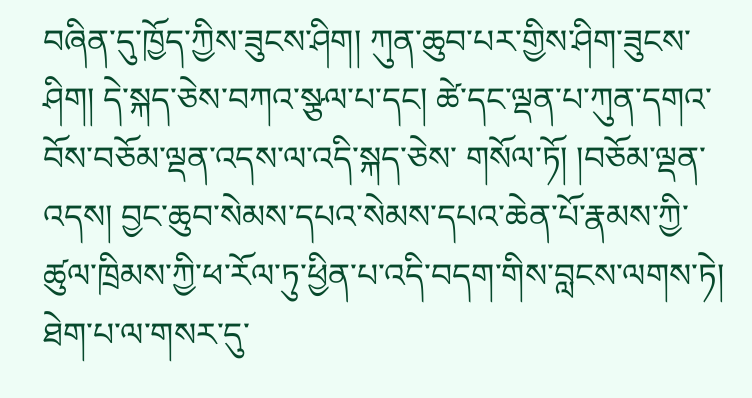བཞིན་དུ་ཁྱོད་ཀྱིས་ཟུངས་ཤིག། ཀུན་ཆུབ་པར་གྱིས་ཤིག་ཟུངས་ཤིག། དེ་སྐད་ཅེས་བཀའ་སྩལ་པ་དང། ཚེ་དང་ལྡན་པ་ཀུན་དགའ་བོས་བཅོམ་ལྡན་འདས་ལ་འདི་སྐད་ཅེས་ གསོལ་ཏོ། །བཅོམ་ལྡན་འདས། བྱང་ཆུབ་སེམས་དཔའ་སེམས་དཔའ་ཆེན་པོ་རྣམས་ཀྱི་ཚུལ་ཁྲིམས་ཀྱི་ཕ་རོལ་ཏུ་ཕྱིན་པ་འདི་བདག་གིས་བླངས་ལགས་ཏེ། ཐེག་པ་ལ་གསར་དུ་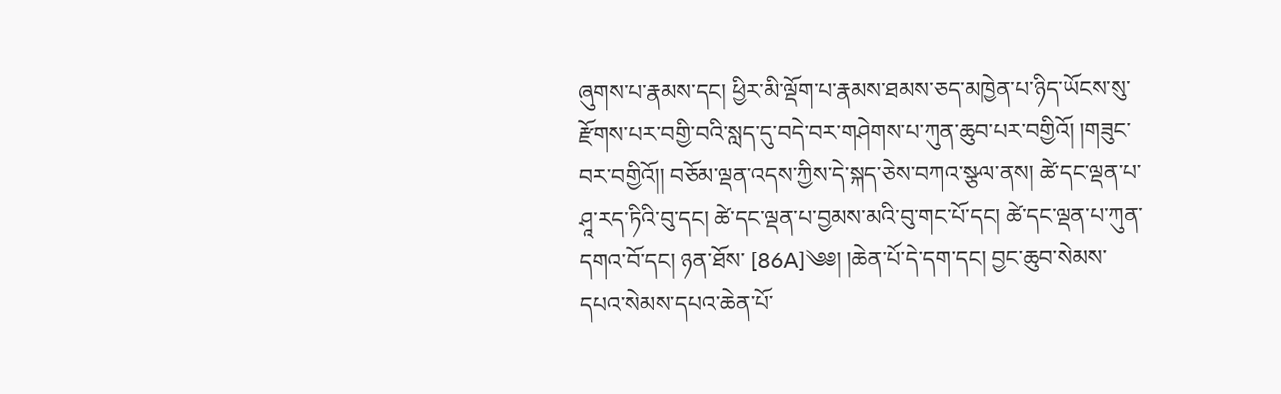ཞུགས་པ་རྣམས་དང། ཕྱིར་མི་ལྡོག་པ་རྣམས་ཐམས་ཅད་མཁྱེན་པ་ཉིད་ཡོངས་སུ་རྫོགས་པར་བགྱི་བའི་སླད་དུ་བདེ་བར་གཤེགས་པ་ཀུན་ཆུབ་པར་བགྱིའོ། །གཟུང་བར་བགྱིའོ།། བཅོམ་ལྡན་འདས་ཀྱིས་དེ་སྐད་ཅེས་བཀའ་སྩལ་ནས། ཚེ་དང་ལྡན་པ་ཤཱ་རད་ཏིའི་བུ་དང། ཚེ་དང་ལྡན་པ་བྱམས་མའི་བུ་གང་པོ་དང། ཚེ་དང་ལྡན་པ་ཀུན་དགའ་བོ་དང། ཉན་ཐོས་ [86A]༄༅། །ཆེན་པོ་དེ་དག་དང། བྱང་ཆུབ་སེམས་དཔའ་སེམས་དཔའ་ཆེན་པོ་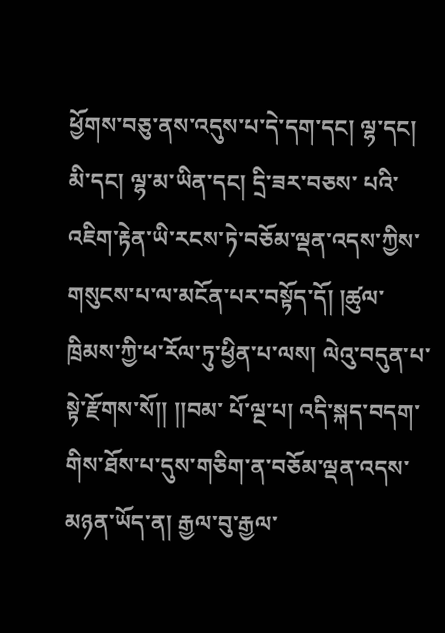ཕྱོགས་བཅུ་ནས་འདུས་པ་དེ་དག་དང། ལྷ་དང། མི་དང། ལྷ་མ་ཡིན་དང། དྲི་ཟར་བཅས་ པའི་འཇིག་རྟེན་ཡི་རངས་ཏེ་བཅོམ་ལྡན་འདས་ཀྱིས་གསུངས་པ་ལ་མངོན་པར་བསྟོད་དོ། །ཚུལ་ཁྲིམས་ཀྱི་ཕ་རོལ་ཏུ་ཕྱིན་པ་ལས། ལེའུ་བདུན་པ་སྟེ་རྫོགས་སོ།། །།བམ་ པོ་ལྔ་པ། འདི་སྐད་བདག་གིས་ཐོས་པ་དུས་གཅིག་ན་བཅོམ་ལྡན་འདས་མཉན་ཡོད་ན། རྒྱལ་བུ་རྒྱལ་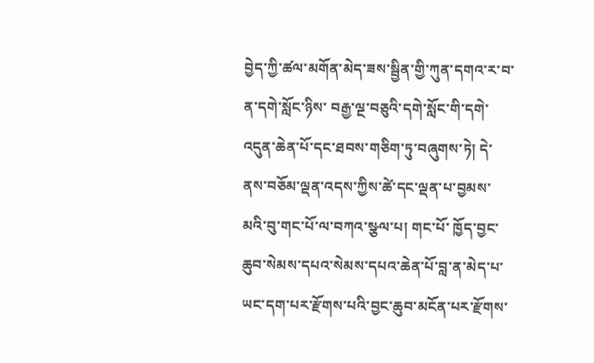བྱེད་ཀྱི་ཚལ་མགོན་མེད་ཟས་སྦྱིན་གྱི་ཀུན་དགའ་ར་བ་ན་དགེ་སློང་ཉིས་ བརྒྱ་ལྔ་བཅུའི་དགེ་སློང་གི་དགེ་འདུན་ཆེན་པོ་དང་ཐབས་གཅིག་ཏུ་བཞུགས་ཏེ། དེ་ནས་བཅོམ་ལྡན་འདས་ཀྱིས་ཚེ་དང་ལྡན་པ་བྱམས་མའི་བུ་གང་པོ་ལ་བཀའ་སྩལ་པ། གང་པོ་ ཁྱོད་བྱང་ཆུབ་སེམས་དཔའ་སེམས་དཔའ་ཆེན་པོ་བླ་ན་མེད་པ་ཡང་དག་པར་རྫོགས་པའི་བྱང་ཆུབ་མངོན་པར་རྫོགས་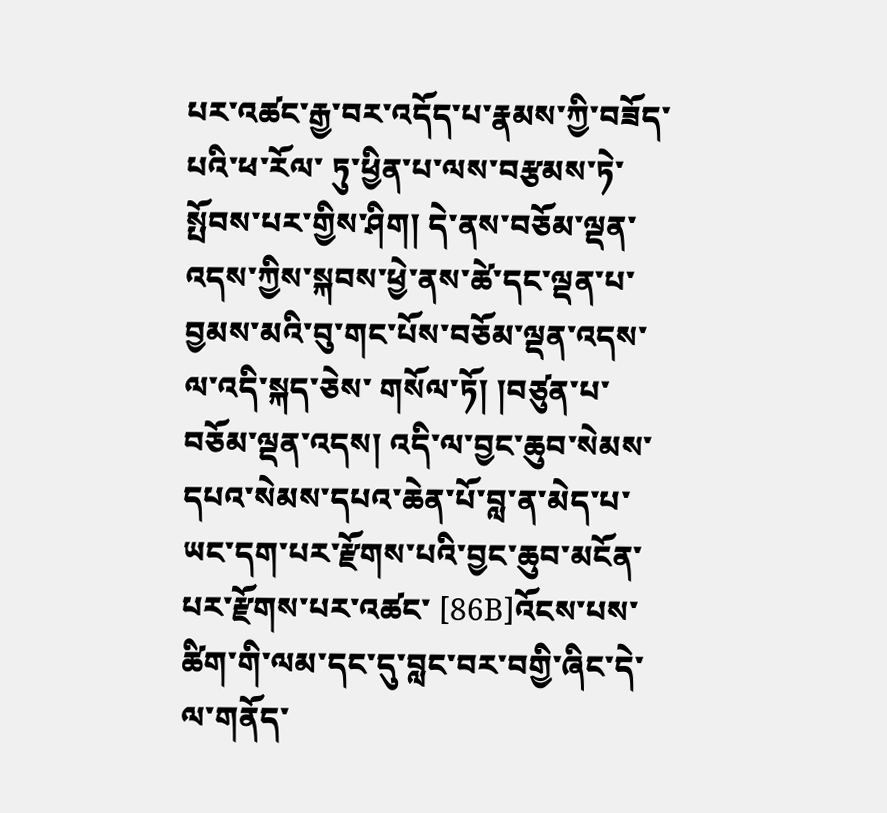པར་འཚང་རྒྱ་བར་འདོད་པ་རྣམས་ཀྱི་བཟོད་པའི་ཕ་རོལ་ ཏུ་ཕྱིན་པ་ལས་བརྩམས་ཏེ་སྤོབས་པར་གྱིས་ཤིག། དེ་ནས་བཅོམ་ལྡན་འདས་ཀྱིས་སྐབས་ཕྱེ་ནས་ཚེ་དང་ལྡན་པ་བྱམས་མའི་བུ་གང་པོས་བཅོམ་ལྡན་འདས་ལ་འདི་སྐད་ཅེས་ གསོལ་ཏོ། །བཙུན་པ་བཅོམ་ལྡན་འདས། འདི་ལ་བྱང་ཆུབ་སེམས་དཔའ་སེམས་དཔའ་ཆེན་པོ་བླ་ན་མེད་པ་ཡང་དག་པར་རྫོགས་པའི་བྱང་ཆུབ་མངོན་པར་རྫོགས་པར་འཚང་ [86B]འོངས་པས་ཚིག་གི་ལམ་དང་དུ་བླང་བར་བགྱི་ཞིང་དེ་ལ་གནོད་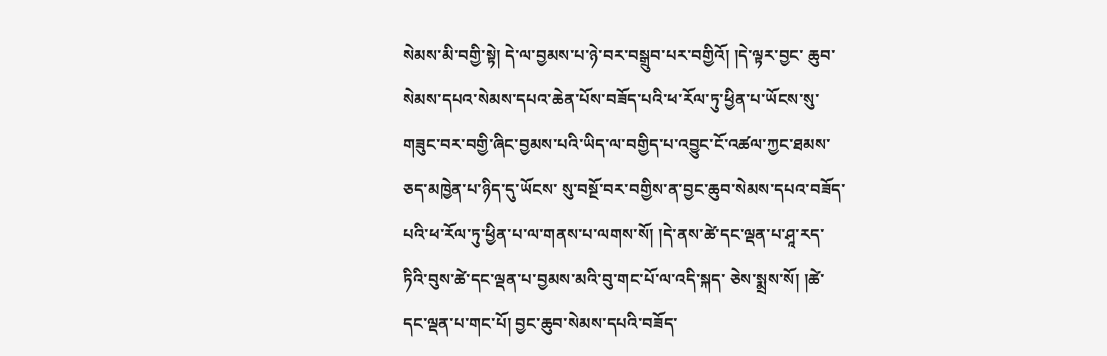སེམས་མི་བགྱི་སྟེ། དེ་ལ་བྱམས་པ་ཉེ་བར་བསྒྲུབ་པར་བགྱིའོ། །དེ་ལྟར་བྱང་ ཆུབ་སེམས་དཔའ་སེམས་དཔའ་ཆེན་པོས་བཟོད་པའི་ཕ་རོལ་ཏུ་ཕྱིན་པ་ཡོངས་སུ་གཟུང་བར་བགྱི་ཞིང་བྱམས་པའི་ཡིད་ལ་བགྱིད་པ་འབྱུང་ངོ་འཚལ་ཀྱང་ཐམས་ཅད་མཁྱེན་པ་ཉིད་དུ་ཡོངས་ སུ་བསྔོ་བར་བགྱིས་ན་བྱང་ཆུབ་སེམས་དཔའ་བཟོད་པའི་ཕ་རོལ་ཏུ་ཕྱིན་པ་ལ་གནས་པ་ལགས་སོ། །དེ་ནས་ཚེ་དང་ལྡན་པ་ཤཱ་རད་ཏིའི་བུས་ཚེ་དང་ལྡན་པ་བྱམས་མའི་བུ་གང་པོ་ལ་འདི་སྐད་ ཅེས་སྨྲས་སོ། །ཚེ་དང་ལྡན་པ་གང་པོ། བྱང་ཆུབ་སེམས་དཔའི་བཟོད་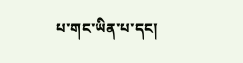པ་གང་ཡིན་པ་དང།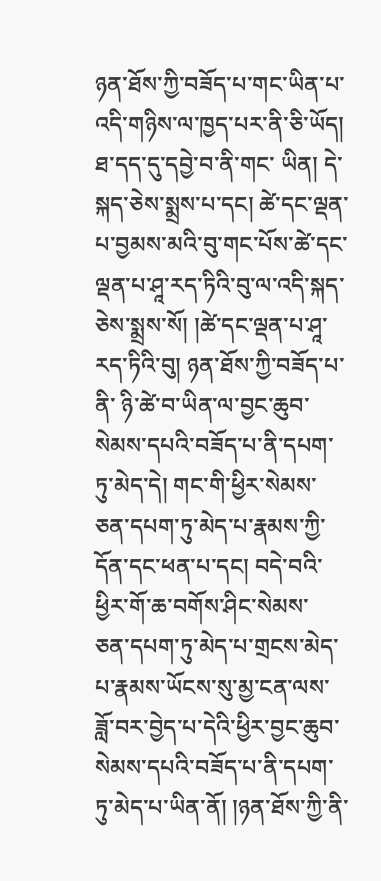ཉན་ཐོས་ཀྱི་བཟོད་པ་གང་ཡིན་པ་འདི་གཉིས་ལ་ཁྱད་པར་ནི་ཅི་ཡོད། ཐ་དད་དུ་དབྱེ་བ་ནི་གང་ ཡིན། དེ་སྐད་ཅེས་སྨྲས་པ་དང། ཚེ་དང་ལྡན་པ་བྱམས་མའི་བུ་གང་པོས་ཚེ་དང་ལྡན་པ་ཤཱ་རད་ཏིའི་བུ་ལ་འདི་སྐད་ཅེས་སྨྲས་སོ། །ཚེ་དང་ལྡན་པ་ཤཱ་རད་ཏིའི་བུ། ཉན་ཐོས་ཀྱི་བཟོད་པ་ནི་ ཉི་ཚེ་བ་ཡིན་ལ་བྱང་ཆུབ་སེམས་དཔའི་བཟོད་པ་ནི་དཔག་ཏུ་མེད་དེ། གང་གི་ཕྱིར་སེམས་ཅན་དཔག་ཏུ་མེད་པ་རྣམས་ཀྱི་དོན་དང་ཕན་པ་དང། བདེ་བའི་ཕྱིར་གོ་ཆ་བགོས་ཤིང་སེམས་ ཅན་དཔག་ཏུ་མེད་པ་གྲངས་མེད་པ་རྣམས་ཡོངས་སུ་མྱ་ངན་ལས་ཟློ་བར་བྱེད་པ་དེའི་ཕྱིར་བྱང་ཆུབ་སེམས་དཔའི་བཟོད་པ་ནི་དཔག་ཏུ་མེད་པ་ཡིན་ནོ། །ཉན་ཐོས་ཀྱི་ནི་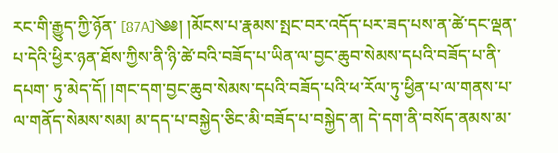རང་གི་རྒྱུད་ཀྱི་ཉོན་ [87A]༄༅། །མོངས་པ་རྣམས་སྤང་བར་འདོད་པར་ཟད་པས་ན་ཚེ་དང་ལྡན་པ་དེའི་ཕྱིར་ཉན་ཐོས་ཀྱིས་ནི་ཉི་ཚེ་བའི་བཟོད་པ་ཡིན་ལ་བྱང་ཆུབ་སེམས་དཔའི་བཟོད་པ་ནི་དཔག་ ཏུ་མེད་དོ། །གང་དག་བྱང་ཆུབ་སེམས་དཔའི་བཟོད་པའི་ཕ་རོལ་ཏུ་ཕྱིན་པ་ལ་གནས་པ་ལ་གནོད་སེམས་སམ། མ་དད་པ་བསྐྱེད་ཅིང་མི་བཟོད་པ་བསྐྱེད་ན། དེ་དག་ནི་བསོད་ནམས་མ་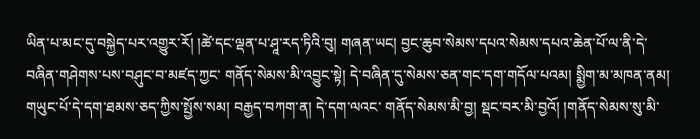ཡིན་པ་མང་དུ་བསྐྱེད་པར་འགྱུར་རོ། །ཚེ་དང་ལྡན་པ་ཤཱ་རད་ཏིའི་བུ། གཞན་ཡང། བྱང་ཆུབ་སེམས་དཔའ་སེམས་དཔའ་ཆེན་པོ་ལ་ནི་དེ་བཞིན་གཤེགས་པས་བཤུང་བ་མཛད་ཀྱང་ གནོད་སེམས་མི་འབྱུང་སྟེ། དེ་བཞིན་དུ་སེམས་ཅན་གང་དག་གདོལ་པའམ། སྨྱིག་མ་མཁན་ནམ། གཡུང་པོ་དེ་དག་ཐམས་ཅད་ཀྱིས་སྤྱོས་སམ། བརྒྱད་བཀག་ན། དེ་དག་ལའང་ གནོད་སེམས་མི་བྱ། སྡང་བར་མི་བྱའོ། །གནོད་སེམས་སུ་མི་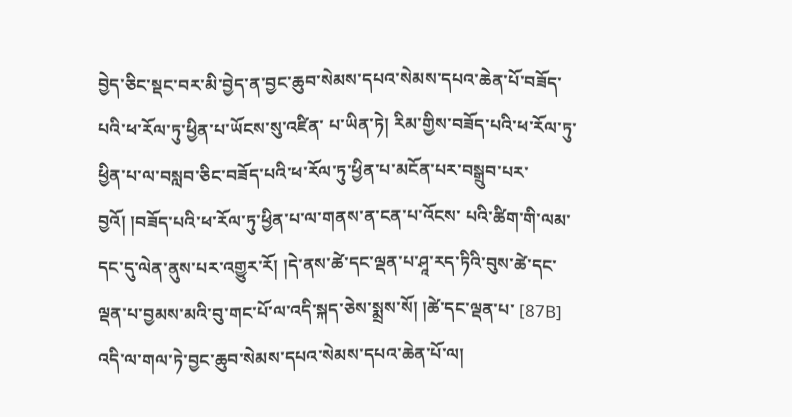བྱེད་ཅིང་སྡང་བར་མི་བྱེད་ན་བྱང་ཆུབ་སེམས་དཔའ་སེམས་དཔའ་ཆེན་པོ་བཟོད་པའི་ཕ་རོལ་ཏུ་ཕྱིན་པ་ཡོངས་སུ་འཛིན་ པ་ཡིན་ཏེ། རིམ་གྱིས་བཟོད་པའི་ཕ་རོལ་ཏུ་ཕྱིན་པ་ལ་བསླབ་ཅིང་བཟོད་པའི་ཕ་རོལ་ཏུ་ཕྱིན་པ་མངོན་པར་བསྒྲུབ་པར་བྱའོ། །བཟོད་པའི་ཕ་རོལ་ཏུ་ཕྱིན་པ་ལ་གནས་ན་ངན་པ་འོངས་ པའི་ཚིག་གི་ལམ་དང་དུ་ལེན་ནུས་པར་འགྱུར་རོ། །དེ་ནས་ཚེ་དང་ལྡན་པ་ཤཱ་རད་ཏིའི་བུས་ཚེ་དང་ལྡན་པ་བྱམས་མའི་བུ་གང་པོ་ལ་འདི་སྐད་ཅེས་སྨྲས་སོ། །ཚེ་དང་ལྡན་པ་ [87B] འདི་ལ་གལ་ཏེ་བྱང་ཆུབ་སེམས་དཔའ་སེམས་དཔའ་ཆེན་པོ་ལ།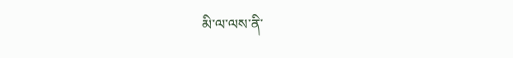མི་ལ་ལས་ནི་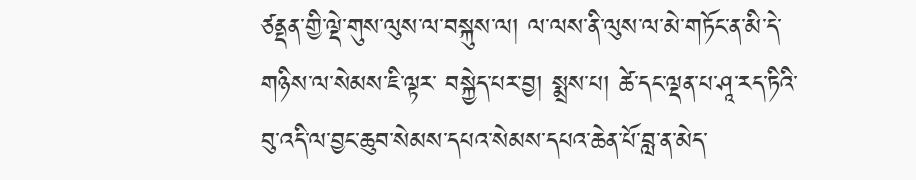ཙནྡན་གྱི་ལྡེ་གུས་ལུས་ལ་བསྐུས་ལ། ལ་ལས་ནི་ལུས་ལ་མེ་གཏོང་ན་མི་དེ་གཉིས་ལ་སེམས་ཇི་ལྟར་ བསྐྱེད་པར་བྱ། སྨྲས་པ། ཚེ་དང་ལྡན་པ་ཤཱ་རད་ཏིའི་བུ་འདི་ལ་བྱང་ཆུབ་སེམས་དཔའ་སེམས་དཔའ་ཆེན་པོ་བླ་ན་མེད་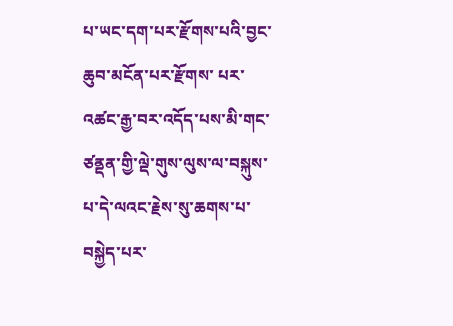པ་ཡང་དག་པར་རྫོགས་པའི་བྱང་ཆུབ་མངོན་པར་རྫོགས་ པར་འཚང་རྒྱ་བར་འདོད་པས་མི་གང་ཙནྡན་གྱི་ལྡེ་གུས་ལུས་ལ་བསྐུས་པ་དེ་ལའང་རྗེས་སུ་ཆགས་པ་བསྐྱེད་པར་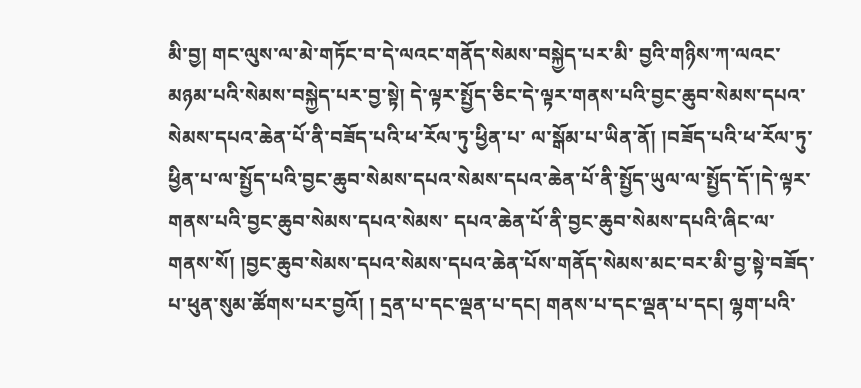མི་བྱ། གང་ལུས་ལ་མེ་གཏོང་བ་དེ་ལའང་གནོད་སེམས་བསྐྱེད་པར་མི་ བྱའི་གཉིས་ཀ་ལའང་མཉམ་པའི་སེམས་བསྐྱེད་པར་བྱ་སྟེ། དེ་ལྟར་སྤྱོད་ཅིང་དེ་ལྟར་གནས་པའི་བྱང་ཆུབ་སེམས་དཔའ་སེམས་དཔའ་ཆེན་པོ་ནི་བཟོད་པའི་ཕ་རོལ་ཏུ་ཕྱིན་པ་ ལ་སྒོམ་པ་ཡིན་ནོ། །བཟོད་པའི་ཕ་རོལ་ཏུ་ཕྱིན་པ་ལ་སྤྱོད་པའི་བྱང་ཆུབ་སེམས་དཔའ་སེམས་དཔའ་ཆེན་པོ་ནི་སྤྱོད་ཡུལ་ལ་སྤྱོད་དོ་།དེ་ལྟར་གནས་པའི་བྱང་ཆུབ་སེམས་དཔའ་སེམས་ དཔའ་ཆེན་པོ་ནི་བྱང་ཆུབ་སེམས་དཔའི་ཞིང་ལ་གནས་སོ། །བྱང་ཆུབ་སེམས་དཔའ་སེམས་དཔའ་ཆེན་པོས་གནོད་སེམས་མང་བར་མི་བྱ་སྟེ་བཟོད་པ་ཕུན་སུམ་ཚོགས་པར་བྱའོ། ། དྲན་པ་དང་ལྡན་པ་དང། གནས་པ་དང་ལྡན་པ་དང། ལྷག་པའི་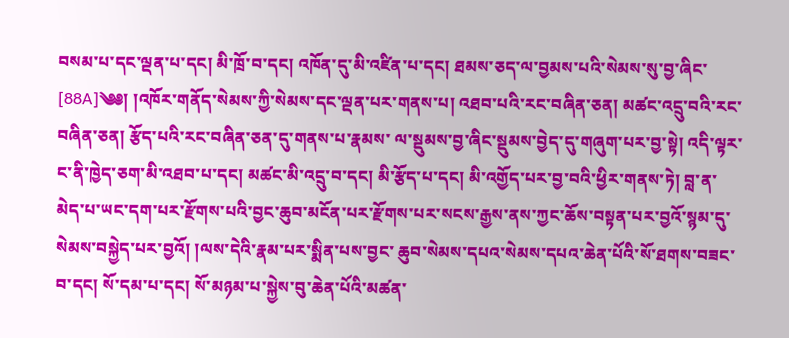བསམ་པ་དང་ལྡན་པ་དང། མི་ཁྲོ་བ་དང། འཁོན་དུ་མི་འཛིན་པ་དང། ཐམས་ཅད་ལ་བྱམས་པའི་སེམས་སུ་བྱ་ཞིང་ [88A]༄༅། །འཁོར་གནོད་སེམས་ཀྱི་སེམས་དང་ལྡན་པར་གནས་པ། འཐབ་པའི་རང་བཞིན་ཅན། མཚང་འདྲུ་བའི་རང་བཞིན་ཅན། རྩོད་པའི་རང་བཞིན་ཅན་དུ་གནས་པ་རྣམས་ ལ་སྡུམས་བྱ་ཞིང་སྡུམས་བྱེད་དུ་གཞུག་པར་བྱ་སྟེ། འདི་ལྟར་ང་ནི་ཁྱེད་ཅག་མི་འཐབ་པ་དང། མཚང་མི་འདྲུ་བ་དང། མི་རྩོད་པ་དང། མི་འགྱོད་པར་བྱ་བའི་ཕྱིར་གནས་ཏེ། བླ་ན་ མེད་པ་ཡང་དག་པར་རྫོགས་པའི་བྱང་ཆུབ་མངོན་པར་རྫོགས་པར་སངས་རྒྱས་ནས་ཀྱང་ཆོས་བསྟན་པར་བྱའོ་སྙམ་དུ་སེམས་བསྐྱེད་པར་བྱའོ། །ལས་དེའི་རྣམ་པར་སྨིན་པས་བྱང་ ཆུབ་སེམས་དཔའ་སེམས་དཔའ་ཆེན་པོའི་སོ་ཐགས་བཟང་བ་དང། སོ་དམ་པ་དང། སོ་མཉམ་པ་སྐྱེས་བུ་ཆེན་པོའི་མཚན་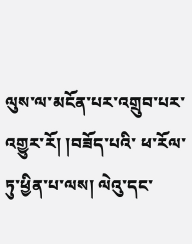ལུས་ལ་མངོན་པར་འགྲུབ་པར་འགྱུར་རོ། །བཟོད་པའི་ ཕ་རོལ་ཏུ་ཕྱིན་པ་ལས། ལེའུ་དང་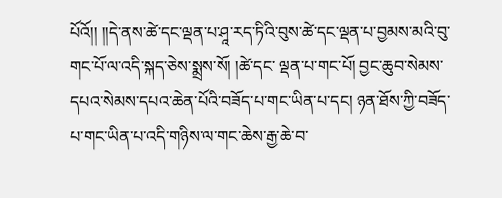པོའོ།། །།དེ་ནས་ཚེ་དང་ལྡན་པ་ཤཱ་རད་ཏིའི་བུས་ཚེ་དང་ལྡན་པ་བྱམས་མའི་བུ་གང་པོ་ལ་འདི་སྐད་ཅེས་སྨྲས་སོ། །ཚེ་དང་ ལྡན་པ་གང་པོ། བྱང་ཆུབ་སེམས་དཔའ་སེམས་དཔའ་ཆེན་པོའི་བཟོད་པ་གང་ཡིན་པ་དང། ཉན་ཐོས་ཀྱི་བཟོད་པ་གང་ཡིན་པ་འདི་གཉིས་ལ་གང་ཆེས་རྒྱ་ཆེ་བ་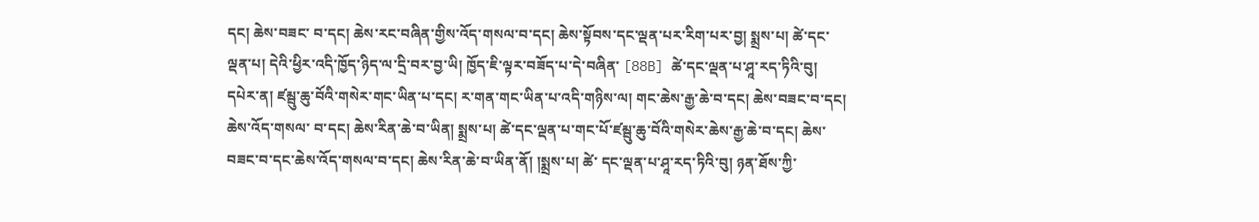དང། ཆེས་བཟང་ བ་དང། ཆེས་རང་བཞིན་གྱིས་འོད་གསལ་བ་དང། ཆེས་སྟོབས་དང་ལྡན་པར་རིག་པར་བྱ། སྨྲས་པ། ཚེ་དང་ལྡན་པ། དེའི་ཕྱིར་འདི་ཁྱོད་ཉིད་ལ་དྲི་བར་བྱ་ཡི། ཁྱོད་ཇི་ལྟར་བཟོད་པ་དེ་བཞིན་ [88B] ཚེ་དང་ལྡན་པ་ཤཱ་རད་ཏིའི་བུ། དཔེར་ན། ཛམྦུ་ཆུ་བོའི་གསེར་གང་ཡིན་པ་དང། ར་གན་གང་ཡིན་པ་འདི་གཉིས་ལ། གང་ཆེས་རྒྱ་ཆེ་བ་དང། ཆེས་བཟང་བ་དང། ཆེས་འོད་གསལ་ བ་དང། ཆེས་རིན་ཆེ་བ་ཡིན། སྨྲས་པ། ཚེ་དང་ལྡན་པ་གང་པོ་ཛམྦུ་ཆུ་བོའི་གསེར་ཆེས་རྒྱ་ཆེ་བ་དང། ཆེས་བཟང་བ་དང་ཆེས་འོད་གསལ་བ་དང། ཆེས་རིན་ཆེ་བ་ཡིན་ནོ། །སྨྲས་པ། ཚེ་ དང་ལྡན་པ་ཤཱ་རད་ཏིའི་བུ། ཉན་ཐོས་ཀྱི་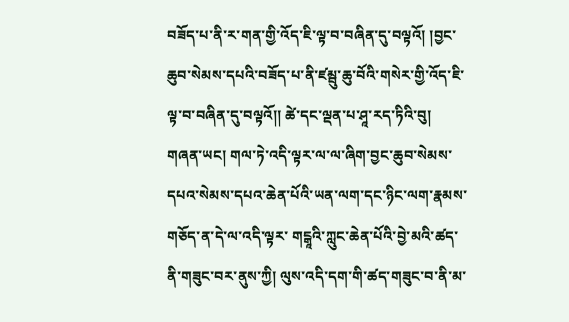བཟོད་པ་ནི་ར་གན་གྱི་འོད་ཇི་ལྟ་བ་བཞིན་དུ་བལྟའོ། །བྱང་ཆུབ་སེམས་དཔའི་བཟོད་པ་ནི་ཛམྦུ་ཆུ་བོའི་གསེར་གྱི་འོད་ཇི་ལྟ་བ་བཞིན་དུ་བལྟའོ།། ཚེ་དང་ལྡན་པ་ཤཱ་རད་ཏིའི་བུ། གཞན་ཡང། གལ་ཏེ་འདི་ལྟར་ལ་ལ་ཞིག་བྱང་ཆུབ་སེམས་དཔའ་སེམས་དཔའ་ཆེན་པོའི་ཡན་ལག་དང་ཉིང་ལག་རྣམས་གཅོད་ན་དེ་ལ་འདི་ལྟར་ གངྒཱའི་ཀླུང་ཆེན་པོའི་བྱེ་མའི་ཚད་ནི་གཟུང་བར་ནུས་ཀྱི། ལུས་འདི་དག་གི་ཚད་གཟུང་བ་ནི་མ་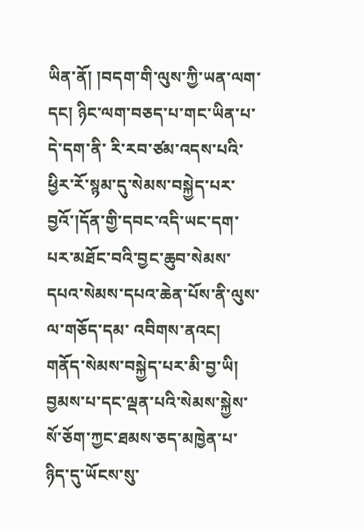ཡིན་ནོ། །བདག་གི་ལུས་ཀྱི་ཡན་ལག་དང། ཉིང་ལག་བཅད་པ་གང་ཡིན་པ་དེ་དག་ནི་ རི་རབ་ཙམ་འདས་པའི་ཕྱིར་རོ་སྙམ་དུ་སེམས་བསྐྱེད་པར་བྱའོ་།དོན་གྱི་དབང་འདི་ཡང་དག་པར་མཐོང་བའི་བྱང་ཆུབ་སེམས་དཔའ་སེམས་དཔའ་ཆེན་པོས་ནི་ལུས་ལ་གཅོད་དམ་ འབིགས་ནའང། གནོད་སེམས་བསྐྱེད་པར་མི་བྱ་ཡི། བྱམས་པ་དང་ལྡན་པའི་སེམས་སྐྱེས་སོ་ཅོག་ཀྱང་ཐམས་ཅད་མཁྱེན་པ་ཉིད་དུ་ཡོངས་སུ་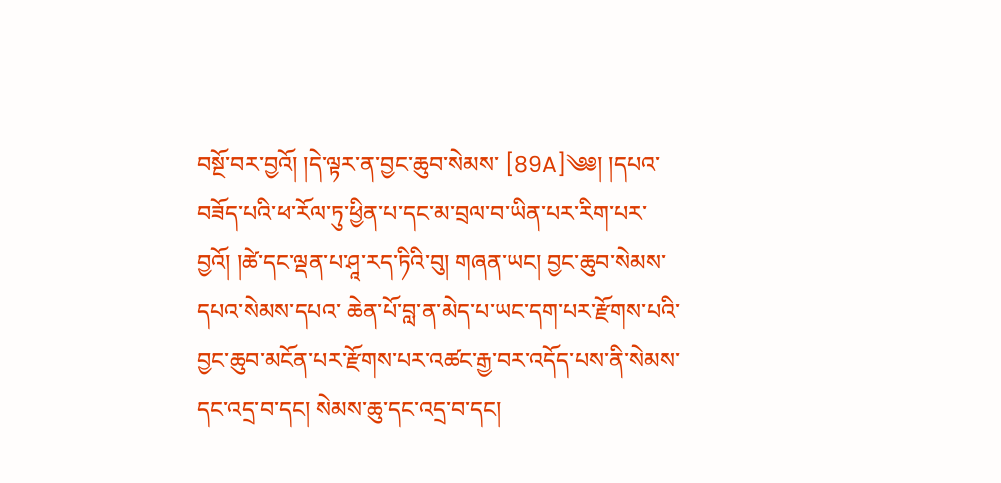བསྔོ་བར་བྱའོ། །དེ་ལྟར་ན་བྱང་ཆུབ་སེམས་ [89A]༄༅། །དཔའ་བཟོད་པའི་ཕ་རོལ་ཏུ་ཕྱིན་པ་དང་མ་བྲལ་བ་ཡིན་པར་རིག་པར་བྱའོ། །ཚེ་དང་ལྡན་པ་ཤཱ་རད་ཏིའི་བུ། གཞན་ཡང། བྱང་ཆུབ་སེམས་དཔའ་སེམས་དཔའ་ ཆེན་པོ་བླ་ན་མེད་པ་ཡང་དག་པར་རྫོགས་པའི་བྱང་ཆུབ་མངོན་པར་རྫོགས་པར་འཚང་རྒྱ་བར་འདོད་པས་ནི་སེམས་དང་འདྲ་བ་དང། སེམས་ཆུ་དང་འདྲ་བ་དང།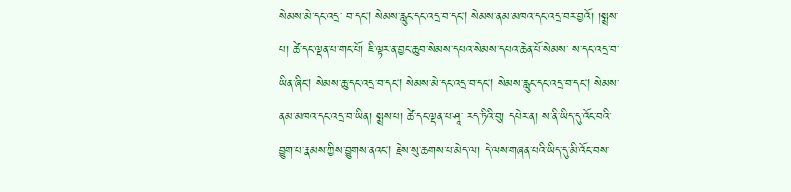སེམས་མེ་དང་འདྲ་ བ་དང། སེམས་རླུང་དང་འདྲ་བ་དང། སེམས་ནམ་མཁའ་དང་འདྲ་བར་བྱའོ། །སྨྲས་པ། ཚེ་དང་ལྡན་པ་གང་པོ། ཇི་ལྟར་ན་བྱང་ཆུབ་སེམས་དཔའ་སེམས་དཔའ་ཆེན་པོ་སེམས་ ས་དང་འདྲ་བ་ཡིན་ཞིང། སེམས་ཆུ་དང་འདྲ་བ་དང། སེམས་མེ་དང་འདྲ་བ་དང། སེམས་རླུང་དང་འདྲ་བ་དང། སེམས་ནམ་མཁའ་དང་འདྲ་བ་ཡིན། སྨྲས་པ། ཚེ་དང་ལྡན་པ་ཤཱ་ རད་ཏིའི་བུ། དཔེར་ན། ས་ནི་ཡིད་དུ་འོང་བའི་བྱུག་པ་རྣམས་ཀྱིས་བྱུགས་ནའང། རྗེས་སུ་ཆགས་པ་མེད་ལ། དེ་ལས་གཞན་པའི་ཡིད་དུ་མི་འོང་བས་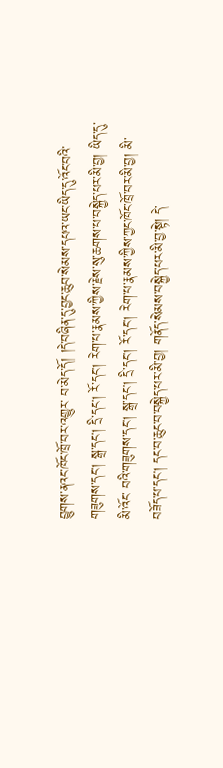བྱུགས་ནའང་ཁོང་ཁྲོ་བར་འགྱུར་ བ་མེད་དོ། །དེ་བཞིན་དུ་བྱང་ཆུབ་སེམས་དཔའ་ཡང་ཡིད་དུ་འོང་བའི་གཟུགས་དང། སྒྲ་དང། དྲི་དང། རོ་དང། རེག་པ་རྣམས་ཀྱིས་རྗེས་སུ་ཆགས་པ་བསྐྱེད་པར་མི་བྱ། ཡིད་དུ་མི་འོང་ བའི་གཟུགས་དང། སྒྲ་དང། དྲི་དང། རོ་དང། རེག་པ་རྣམས་ཀྱིས་ཀྱང་ཁོང་ཁྲོ་བར་མི་བྱ། མི་བཟོད་པ་དང། དང་བ་ཆུང་བ་བསྐྱེད་པར་མི་བྱ། གནོད་སེམས་བསྐྱེད་པར་མི་བྱ་སྟེ། དེ་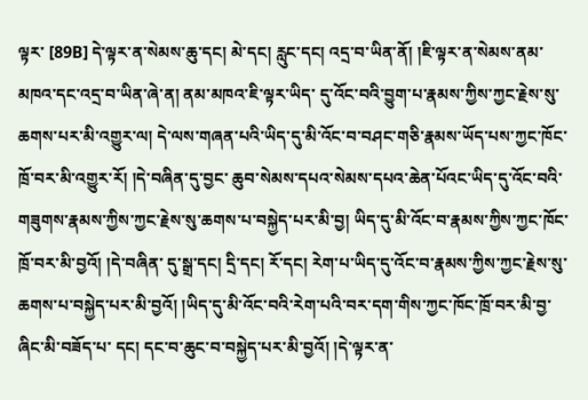ལྟར་ [89B] དེ་ལྟར་ན་སེམས་ཆུ་དང། མེ་དང། རླུང་དང། འདྲ་བ་ཡིན་ནོ། །ཇི་ལྟར་ན་སེམས་ནམ་མཁའ་དང་འདྲ་བ་ཡིན་ཞེ་ན། ནམ་མཁའ་ཇི་ལྟར་ཡིད་ དུ་འོང་བའི་བྱུག་པ་རྣམས་ཀྱིས་ཀྱང་རྗེས་སུ་ཆགས་པར་མི་འགྱུར་ལ། དེ་ལས་གཞན་པའི་ཡིད་དུ་མི་འོང་བ་བཤང་གཅི་རྣམས་ཡོད་པས་ཀྱང་ཁོང་ཁྲོ་བར་མི་འགྱུར་རོ། །དེ་བཞིན་དུ་བྱང་ ཆུབ་སེམས་དཔའ་སེམས་དཔའ་ཆེན་པོའང་ཡིད་དུ་འོང་བའི་གཟུགས་རྣམས་ཀྱིས་ཀྱང་རྗེས་སུ་ཆགས་པ་བསྐྱེད་པར་མི་བྱ། ཡིད་དུ་མི་འོང་བ་རྣམས་ཀྱིས་ཀྱང་ཁོང་ཁྲོ་བར་མི་བྱའོ། །དེ་བཞིན་ དུ་སྒྲ་དང། དྲི་དང། རོ་དང། རེག་པ་ཡིད་དུ་འོང་བ་རྣམས་ཀྱིས་ཀྱང་རྗེས་སུ་ཆགས་པ་བསྐྱེད་པར་མི་བྱའོ། །ཡིད་དུ་མི་འོང་བའི་རེག་པའི་བར་དག་གིས་ཀྱང་ཁོང་ཁྲོ་བར་མི་བྱ་ཞིང་མི་བཟོད་པ་ དང། དང་བ་ཆུང་བ་བསྐྱེད་པར་མི་བྱའོ། །དེ་ལྟར་ན་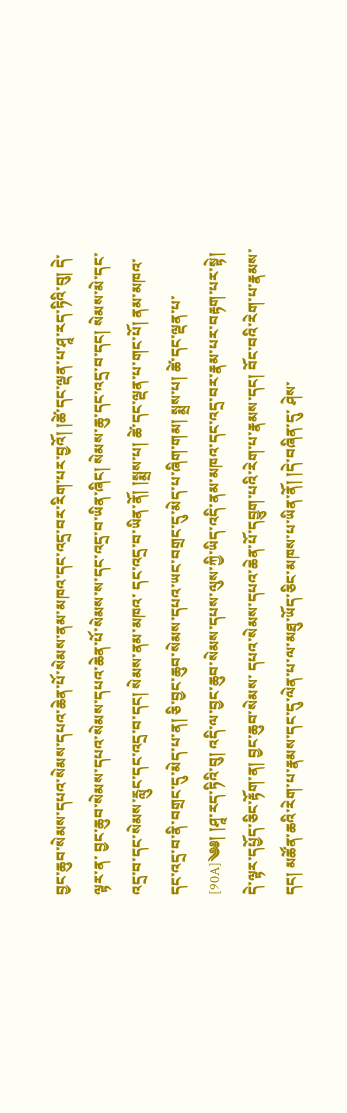བྱང་ཆུབ་སེམས་དཔའ་སེམས་དཔའ་ཆེན་པོ་སེམས་ནམ་མཁའ་དང་འདྲ་བར་རིག་པར་བྱའོ། །ཚེ་དང་ལྡན་པ་ཤཱ་རད་ཏིའི་བུ། དེ་ལྟར་ན་ བྱང་ཆུབ་སེམས་དཔའ་སེམས་དཔའ་ཆེན་པོ་སེམས་ས་དང་འདྲ་བ་ཡིན་ཞིང། སེམས་ཆུ་དང་འདྲ་བ་དང། སེམས་མེ་དང་འདྲ་བ་དང་སེམས་རླུང་དང་འདྲ་བ་དང། སེམས་ནམ་མཁའ་ དང་འདྲ་བ་ཡིན་ནོ། །སྨྲས་པ། ཚེ་དང་ལྡན་པ་གང་པོ། ནམ་མཁའ་དང་འདྲ་བ་ནི་བགྲང་དུ་མེད་པ་ན། ཅི་བྱང་ཆུབ་སེམས་དཔའ་ཡང་བགྲང་དུ་མེད་པ་ཞིག་གམ། སྨྲས་པ། ཚེ་དང་ལྡན་པ་ [90A]༄༅། །ཤཱ་རད་ཏིའི་བུ། འདི་ལ་བྱང་ཆུབ་སེམས་དཔས་ལུས་ཀྱི་ཡིད་འདི་ནམ་མཁའ་དང་འདྲ་བར་རྣམ་པར་བརྟག་པར་སྟེ། དེ་ལྟར་དཔྱོད་ཅིང་རྟོག་ན། བྱང་ཆུབ་སེམས་ དཔའ་སེམས་དཔའ་ཆེན་པོ་དབྱུག་པའི་རེག་པ་རྣམས་དང། བོང་བའི་རེག་པ་རྣམས་དང། མཚོན་ཆའི་རེག་པ་རྣམས་དང་དུ་ལེན་པ་ལ་མཐུ་ཡོད་ཅིང་མཁས་པ་ཡིན་ནོ། །དེ་བཞིན་དུ་ ཤེས་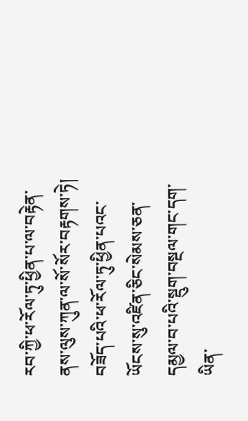རབ་ཀྱི་ཕ་རོལ་ཏུ་ཕྱིན་པ་ལ་བརྟེན་ནས་ལུས་ཀུན་ལ་སོ་སོར་བརྟགས་ཏེ། བཟོད་པའི་ཕ་རོལ་ཏུ་ཕྱིན་པའང་ཡོངས་སུ་འཛིན་ཅིང་སེམས་ཅན་དམྱལ་བ་པའི་སྡུག་བསྔལ་གང་དག་ ཡིན་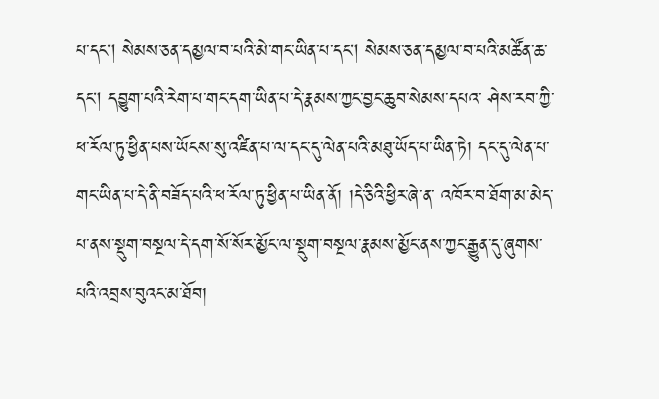པ་དང། སེམས་ཅན་དམྱལ་བ་པའི་མེ་གང་ཡིན་པ་དང། སེམས་ཅན་དམྱལ་བ་པའི་མཚོན་ཆ་དང། དབྱུག་པའི་རེག་པ་གང་དག་ཡིན་པ་དེ་རྣམས་ཀྱང་བྱང་ཆུབ་སེམས་དཔའ་ ཤེས་རབ་ཀྱི་ཕ་རོལ་ཏུ་ཕྱིན་པས་ཡོངས་སུ་འཛིན་པ་ལ་དང་དུ་ལེན་པའི་མཐུ་ཡོད་པ་ཡིན་ཏེ། དང་དུ་ལེན་པ་གང་ཡིན་པ་དེ་ནི་བཟོད་པའི་ཕ་རོལ་ཏུ་ཕྱིན་པ་ཡིན་ནོ། །དེ་ཅིའི་ཕྱིར་ཞེ་ན་ འཁོར་བ་ཐོག་མ་མེད་པ་ནས་སྡུག་བསྔལ་དེ་དག་སོ་སོར་མྱོང་ལ་སྡུག་བསྔལ་རྣམས་མྱོང་ནས་ཀྱང་རྒྱུན་དུ་ཞུགས་པའི་འབྲས་བུའང་མ་ཐོབ།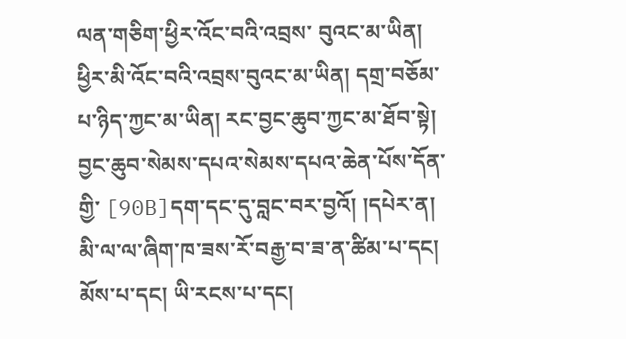ལན་གཅིག་ཕྱིར་འོང་བའི་འབྲས་ བུའང་མ་ཡིན། ཕྱིར་མི་འོང་བའི་འབྲས་བུའང་མ་ཡིན། དགྲ་བཅོམ་པ་ཉིད་ཀྱང་མ་ཡིན། རང་བྱང་ཆུབ་ཀྱང་མ་ཐོབ་སྟེ། བྱང་ཆུབ་སེམས་དཔའ་སེམས་དཔའ་ཆེན་པོས་དོན་གྱི་ [90B]དག་དང་དུ་བླང་བར་བྱའོ། །དཔེར་ན། མི་ལ་ལ་ཞིག་ཁ་ཟས་རོ་བརྒྱ་བ་ཟ་ན་ཚིམ་པ་དང། མོས་པ་དང། ཡི་རངས་པ་དང།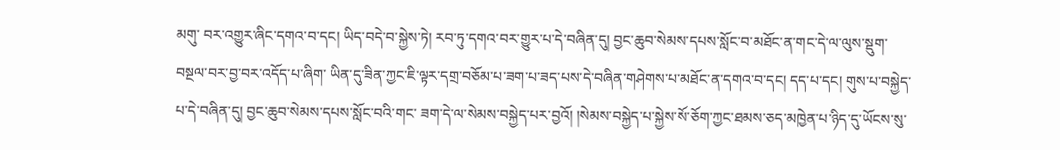མགུ་ བར་འགྱུར་ཞིང་དགའ་བ་དང། ཡིད་བདེ་བ་སྐྱེས་ཏེ། རབ་ཏུ་དགའ་བར་གྱུར་པ་དེ་བཞིན་དུ། བྱང་ཆུབ་སེམས་དཔས་སློང་བ་མཐོང་ན་གང་དེ་ལ་ལུས་སྡུག་བསྔལ་བར་བྱ་བར་འདོད་པ་ཞིག་ ཡིན་དུ་ཟིན་ཀྱང་ཇི་ལྟར་དགྲ་བཅོམ་པ་ཟག་པ་ཟད་པས་དེ་བཞིན་གཤེགས་པ་མཐོང་ན་དགའ་བ་དང། དད་པ་དང། གུས་པ་བསྐྱེད་པ་དེ་བཞིན་དུ། བྱང་ཆུབ་སེམས་དཔས་སློང་བའི་གང་ ཟག་དེ་ལ་སེམས་བསྐྱེད་པར་བྱའོ། །སེམས་བསྐྱེད་པ་སྐྱེས་སོ་ཅོག་ཀྱང་ཐམས་ཅད་མཁྱེན་པ་ཉིད་དུ་ཡོངས་སུ་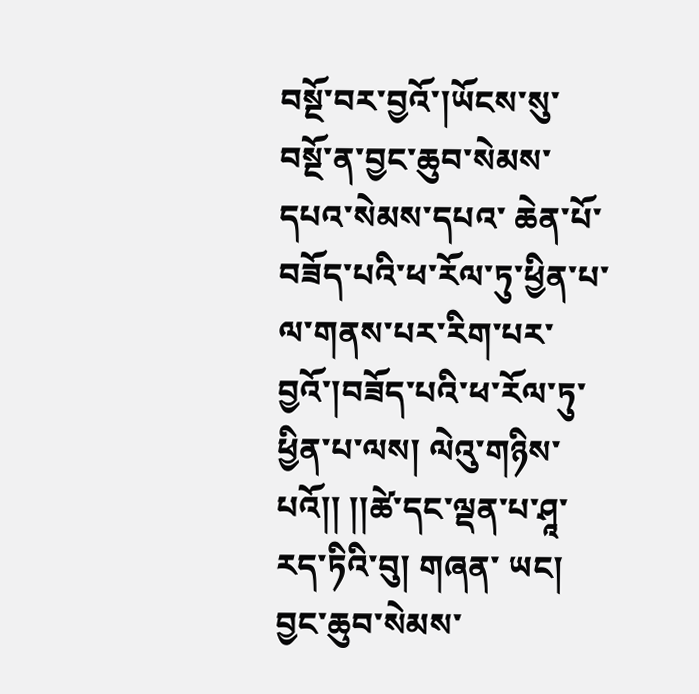བསྔོ་བར་བྱའོ་།ཡོངས་སུ་བསྔོ་ན་བྱང་ཆུབ་སེམས་དཔའ་སེམས་དཔའ་ ཆེན་པོ་བཟོད་པའི་ཕ་རོལ་ཏུ་ཕྱིན་པ་ལ་གནས་པར་རིག་པར་བྱའོ་།བཟོད་པའི་ཕ་རོལ་ཏུ་ཕྱིན་པ་ལས། ལེའུ་གཉིས་པའོ།། །།ཚེ་དང་ལྡན་པ་ཤཱ་རད་ཏིའི་བུ། གཞན་ ཡང། བྱང་ཆུབ་སེམས་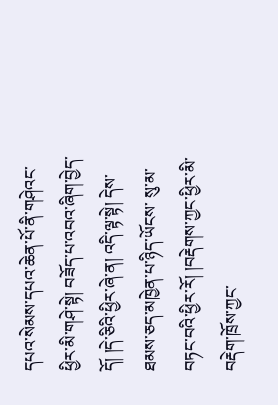དཔའ་སེམས་དཔའ་ཆེན་པོ་ནི་གཤེའང་ཕྱིར་མི་གཤེ་སྟེ། བཟོད་པ་འབའ་ཞིག་བྱེད་དོ། །དེ་ཅིའི་ཕྱིར་ཞེ་ན། འདི་ལྟ་སྟེ། དེས་ཐམས་ཅད་མཁྱེན་པ་ཉིད་ཡོངས་ སུ་མ་བཏང་བའི་ཕྱིར་རོ། །བརྡེགས་ཀྱང་ཕྱིར་མི་བརྡེག་ཁྲོས་ཀྱང་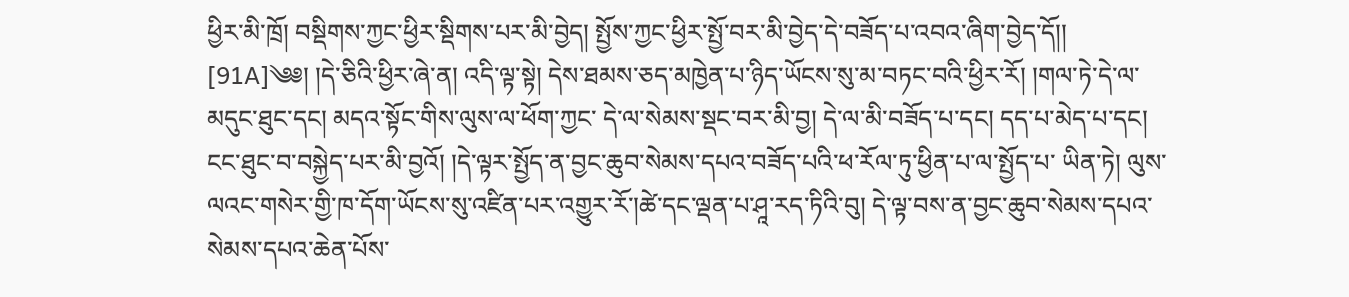ཕྱིར་མི་ཁྲོ། བསྡིགས་ཀྱང་ཕྱིར་སྡིགས་པར་མི་བྱེད། སྤྱོས་ཀྱང་ཕྱིར་སྤྱོ་བར་མི་བྱེད་དེ་བཟོད་པ་འབའ་ཞིག་བྱེད་དོ།། [91A]༄༅། །དེ་ཅིའི་ཕྱིར་ཞེ་ན། འདི་ལྟ་སྟེ། དེས་ཐམས་ཅད་མཁྱེན་པ་ཉིད་ཡོངས་སུ་མ་བཏང་བའི་ཕྱིར་རོ། །གལ་ཏེ་དེ་ལ་མདུང་ཐུང་དང། མདའ་སྟོང་གིས་ལུས་ལ་ཕོག་ཀྱང་ དེ་ལ་སེམས་སྡང་བར་མི་བྱ། དེ་ལ་མི་བཟོད་པ་དང། དད་པ་མེད་པ་དང། ངང་ཐུང་བ་བསྐྱེད་པར་མི་བྱའོ། །དེ་ལྟར་སྤྱོད་ན་བྱང་ཆུབ་སེམས་དཔའ་བཟོད་པའི་ཕ་རོལ་ཏུ་ཕྱིན་པ་ལ་སྤྱོད་པ་ ཡིན་ཏེ། ལུས་ལའང་གསེར་གྱི་ཁ་དོག་ཡོངས་སུ་འཛིན་པར་འགྱུར་རོ་།ཚེ་དང་ལྡན་པ་ཤཱ་རད་ཏིའི་བུ། དེ་ལྟ་བས་ན་བྱང་ཆུབ་སེམས་དཔའ་སེམས་དཔའ་ཆེན་པོས་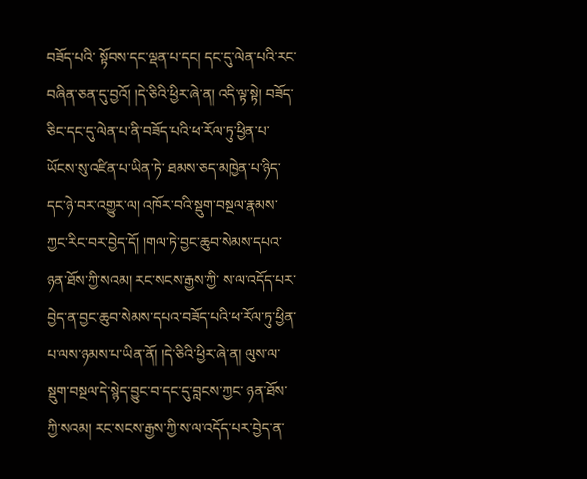བཟོད་པའི་ སྟོབས་དང་ལྡན་པ་དང། དང་དུ་ལེན་པའི་རང་བཞིན་ཅན་དུ་བྱའོ། །དེ་ཅིའི་ཕྱིར་ཞེ་ན། འདི་ལྟ་སྟེ། བཟོད་ཅིང་དང་དུ་ལེན་པ་ནི་བཟོད་པའི་ཕ་རོལ་ཏུ་ཕྱིན་པ་ཡོངས་སུ་འཛིན་པ་ཡིན་ཏེ་ ཐམས་ཅད་མཁྱེན་པ་ཉིད་དང་ཉེ་བར་འགྱུར་ལ། འཁོར་བའི་སྡུག་བསྔལ་རྣམས་ཀྱང་རིང་བར་བྱེད་དོ། །གལ་ཏེ་བྱང་ཆུབ་སེམས་དཔའ་ཉན་ཐོས་ཀྱི་སའམ། རང་སངས་རྒྱས་ཀྱི་ ས་ལ་འདོད་པར་བྱེད་ན་བྱང་ཆུབ་སེམས་དཔའ་བཟོད་པའི་ཕ་རོལ་ཏུ་ཕྱིན་པ་ལས་ཉམས་པ་ཡིན་ནོ། །དེ་ཅིའི་ཕྱིར་ཞེ་ན། ལུས་ལ་སྡུག་བསྔལ་དེ་སྙེད་བྱུང་བ་དང་དུ་བླངས་ཀྱང་ ཉན་ཐོས་ཀྱི་སའམ། རང་སངས་རྒྱས་ཀྱི་ས་ལ་འདོད་པར་བྱེད་ན་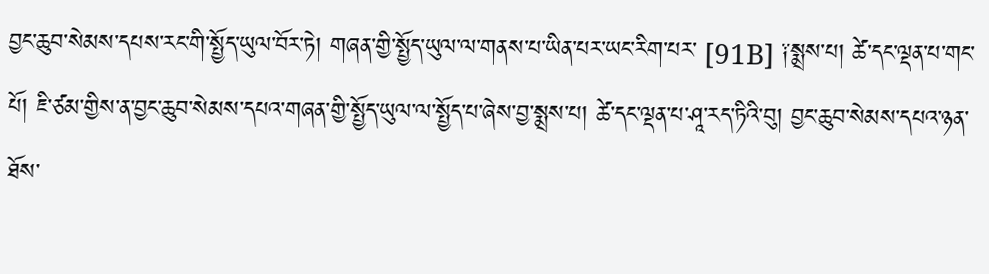བྱང་ཆུབ་སེམས་དཔས་རང་གི་སྤྱོད་ཡུལ་བོར་ཏེ། གཞན་གྱི་སྤྱོད་ཡུལ་ལ་གནས་པ་ཡིན་པར་ཡང་རིག་པར་ [91B] ༑སྨྲས་པ། ཚེ་དང་ལྡན་པ་གང་པོ། ཇི་ཙམ་གྱིས་ན་བྱང་ཆུབ་སེམས་དཔའ་གཞན་གྱི་སྤྱོད་ཡུལ་ལ་སྤྱོད་པ་ཞེས་བྱ་སྨྲས་པ། ཚེ་དང་ལྡན་པ་ཤཱ་རད་ཏིའི་བུ། བྱང་ཆུབ་སེམས་དཔའ་ཉན་ ཐོས་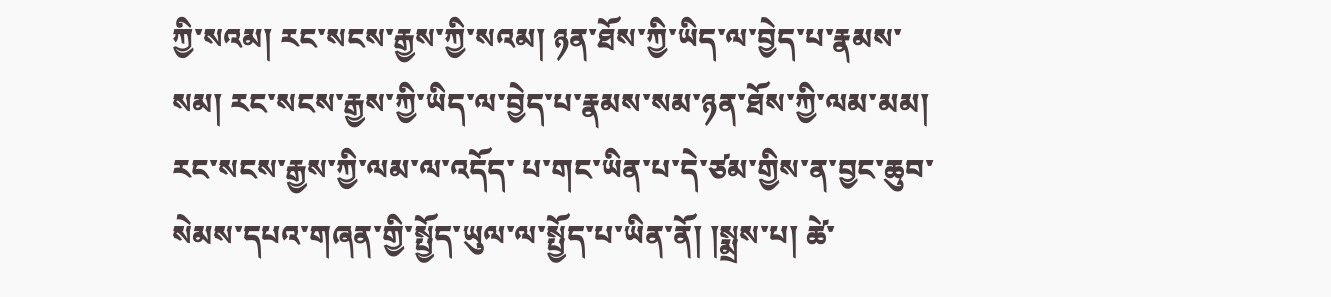ཀྱི་སའམ། རང་སངས་རྒྱས་ཀྱི་སའམ། ཉན་ཐོས་ཀྱི་ཡིད་ལ་བྱེད་པ་རྣམས་སམ། རང་སངས་རྒྱས་ཀྱི་ཡིད་ལ་བྱེད་པ་རྣམས་སམ་ཉན་ཐོས་ཀྱི་ལམ་མམ། རང་སངས་རྒྱས་ཀྱི་ལམ་ལ་འདོད་ པ་གང་ཡིན་པ་དེ་ཙམ་གྱིས་ན་བྱང་ཆུབ་སེམས་དཔའ་གཞན་གྱི་སྤྱོད་ཡུལ་ལ་སྤྱོད་པ་ཡིན་ནོ། །སྨྲས་པ། ཚེ་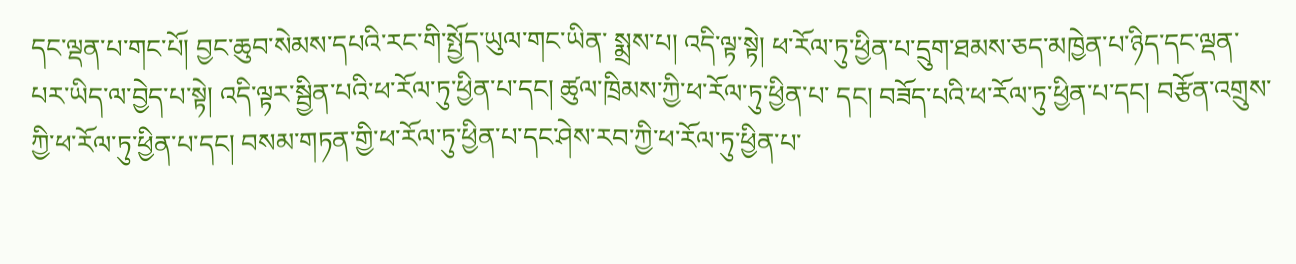དང་ལྡན་པ་གང་པོ། བྱང་ཆུབ་སེམས་དཔའི་རང་གི་སྤྱོད་ཡུལ་གང་ཡིན་ སྨྲས་པ། འདི་ལྟ་སྟེ། ཕ་རོལ་ཏུ་ཕྱིན་པ་དྲུག་ཐམས་ཅད་མཁྱེན་པ་ཉིད་དང་ལྡན་པར་ཡིད་ལ་བྱེད་པ་སྟེ། འདི་ལྟར་སྦྱིན་པའི་ཕ་རོལ་ཏུ་ཕྱིན་པ་དང། ཚུལ་ཁྲིམས་ཀྱི་ཕ་རོལ་ཏུ་ཕྱིན་པ་ དང། བཟོད་པའི་ཕ་རོལ་ཏུ་ཕྱིན་པ་དང། བརྩོན་འགྲུས་ཀྱི་ཕ་རོལ་ཏུ་ཕྱིན་པ་དང། བསམ་གཏན་གྱི་ཕ་རོལ་ཏུ་ཕྱིན་པ་དང་ཤེས་རབ་ཀྱི་ཕ་རོལ་ཏུ་ཕྱིན་པ་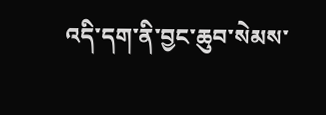འདི་དག་ནི་བྱང་ཆུབ་སེམས་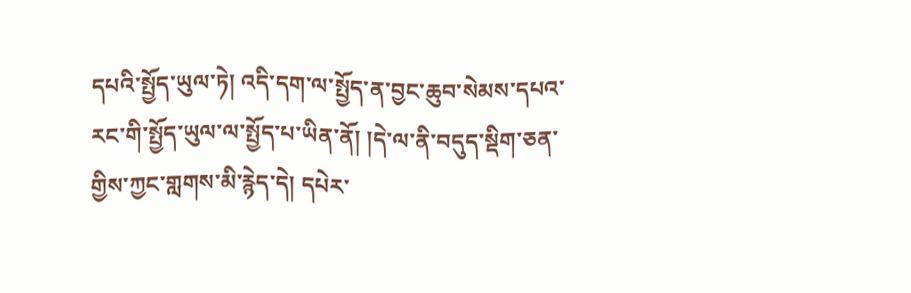དཔའི་སྤྱོད་ཡུལ་ཏེ། འདི་དག་ལ་སྤྱོད་ན་བྱང་ཆུབ་སེམས་དཔའ་རང་གི་སྤྱོད་ཡུལ་ལ་སྤྱོད་པ་ཡིན་ནོ། །དེ་ལ་ནི་བདུད་སྡིག་ཅན་གྱིས་ཀྱང་གླགས་མི་རྙེད་དེ། དཔེར་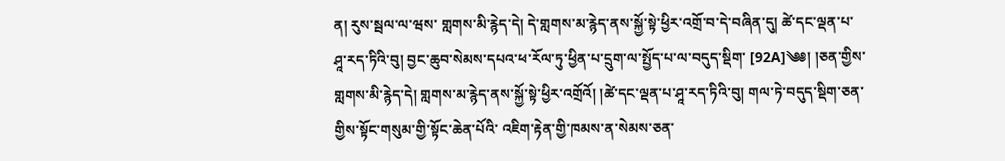ན། རུས་སྦལ་ལ་ཝས་ གླགས་མི་རྙེད་དེ། དེ་གླགས་མ་རྙེད་ནས་སྐྱོ་སྟེ་ཕྱིར་འགྲོ་བ་དེ་བཞིན་དུ། ཚེ་དང་ལྡན་པ་ཤཱ་རད་ཏིའི་བུ། བྱང་ཆུབ་སེམས་དཔའ་ཕ་རོལ་ཏུ་ཕྱིན་པ་དྲུག་ལ་སྤྱོད་པ་ལ་བདུད་སྡིག་ [92A]༄༅། །ཅན་གྱིས་གླགས་མི་རྙེད་དེ། གླགས་མ་རྙེད་ནས་སྐྱོ་སྟེ་ཕྱིར་འགྲོའོ། །ཚེ་དང་ལྡན་པ་ཤཱ་རད་ཏིའི་བུ། གལ་ཏེ་བདུད་སྡིག་ཅན་གྱིས་སྟོང་གསུམ་གྱི་སྟོང་ཆེན་པོའི་ འཇིག་རྟེན་གྱི་ཁམས་ན་སེམས་ཅན་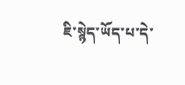ཇི་སྙེད་ཡོད་པ་དེ་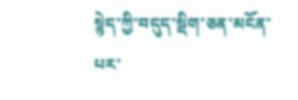སྙེད་ཀྱི་བདུད་སྡིག་ཅན་མངོན་པར་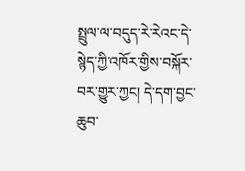སྤྲུལ་ལ་བདུད་རེ་རེའང་དེ་སྙེད་ཀྱི་འཁོར་གྱིས་བསྐོར་བར་གྱུར་ཀྱང། དེ་དག་བྱང་ཆུབ་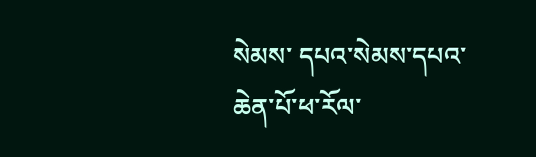སེམས་ དཔའ་སེམས་དཔའ་ཆེན་པོ་ཕ་རོལ་